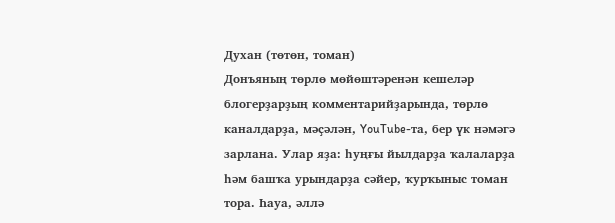Духан (төтөн, томан)
Донъяның төрлө мөйөштәренән кешеләр блогерҙарҙың комментарийҙарында, төрлө каналдарҙа, мәҫәлән, YouTube-та, бер үк нәмәгә зарлана. Улар яҙа: һуңғы йылдарҙа ҡалаларҙа һәм башҡа урындарҙа сәйер, ҡурҡыныс томан тора. Һауа, әллә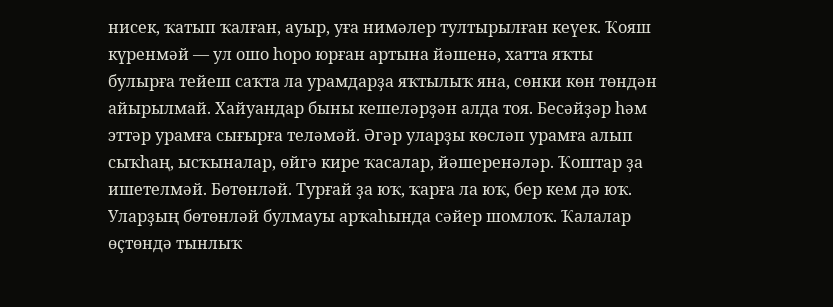нисек, ҡатып ҡалған, ауыр, уға нимәлер тултырылған кеүек. Ҡояш күренмәй — ул ошо һоро юрған артына йәшенә, хатта яҡты булырға тейеш саҡта ла урамдарҙа яҡтылыҡ яна, сөнки көн төндән айырылмай. Хайуандар быны кешеләрҙән алда тоя. Бесәйҙәр һәм эттәр урамға сығырға теләмәй. Әгәр уларҙы көсләп урамға алып сыҡһаң, ысҡыналар, өйгә кире ҡасалар, йәшеренәләр. Ҡоштар ҙа ишетелмәй. Бөтөнләй. Турғай ҙа юҡ, ҡарға ла юҡ, бер кем дә юҡ. Уларҙың бөтөнләй булмауы арҡаһында сәйер шомлоҡ. Ҡалалар өҫтөндә тынлыҡ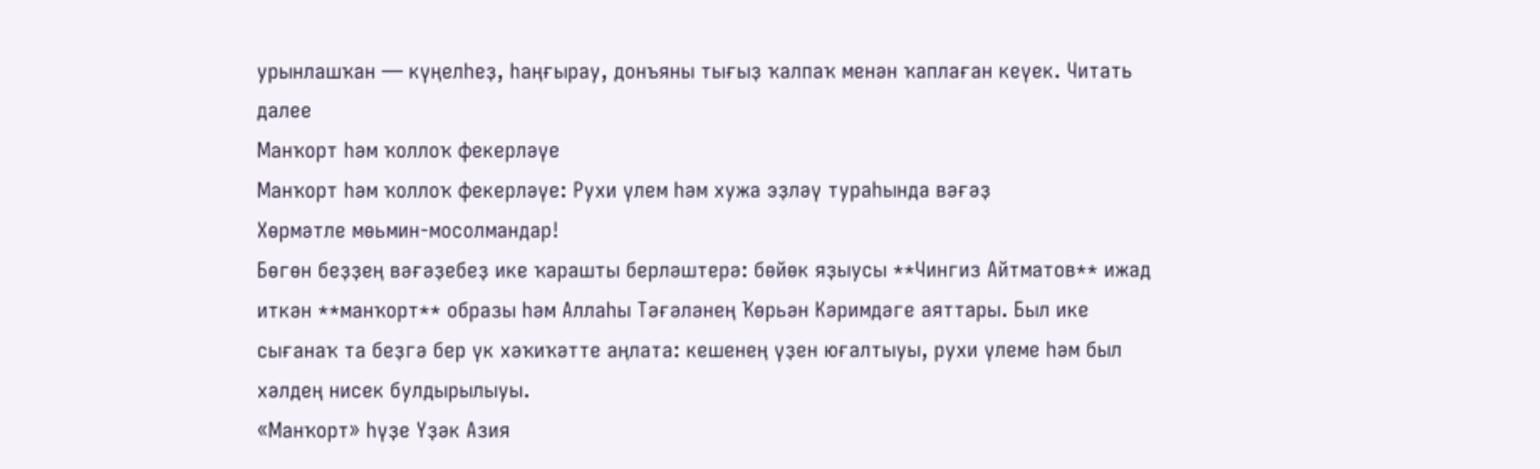урынлашҡан — күңелһеҙ, һаңғырау, донъяны тығыҙ ҡалпаҡ менән ҡаплаған кеүек. Читать далее
Манҡорт һәм ҡоллоҡ фекерләүе
Манҡорт һәм ҡоллоҡ фекерләүе: Рухи үлем һәм хужа эҙләү тураһында вәғәҙ
Хөрмәтле мөьмин-мосолмандар!
Бөгөн беҙҙең вәғәҙебеҙ ике ҡарашты берләштерә: бөйөк яҙыусы **Чингиз Айтматов** ижад иткән **манҡорт** образы һәм Аллаһы Тәғәләнең Ҡөрьән Кәримдәге аяттары. Был ике сығанаҡ та беҙгә бер үк хәҡиҡәтте аңлата: кешенең үҙен юғалтыуы, рухи үлеме һәм был хәлдең нисек булдырылыуы.
«Манҡорт» һүҙе Үҙәк Азия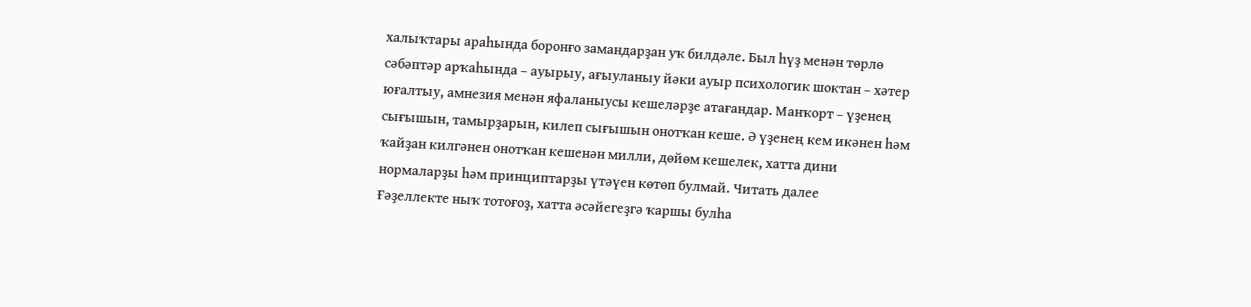халыҡтары араһында боронғо замандарҙан уҡ билдәле. Был һүҙ менән төрлө сәбәптәр арҡаһында – ауырыу, ағыуланыу йәки ауыр психологик шоктан – хәтер юғалтыу, амнезия менән яфаланыусы кешеләрҙе атағандар. Манҡорт – үҙенең сығышын, тамырҙарын, килеп сығышын онотҡан кеше. Ә үҙенең кем икәнен һәм ҡайҙан килгәнен онотҡан кешенән милли, дөйөм кешелек, хатта дини нормаларҙы һәм принциптарҙы үтәүен көтөп булмай. Читать далее
Ғәҙеллекте ныҡ тотоғоҙ, хатта әсәйегеҙгә ҡаршы булһа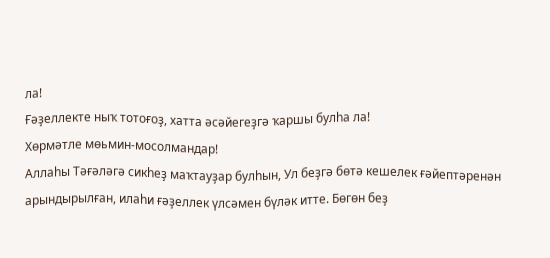ла!
Ғәҙеллекте ныҡ тотоғоҙ, хатта әсәйегеҙгә ҡаршы булһа ла!
Хөрмәтле мөьмин-мосолмандар!
Аллаһы Тәғәләгә сикһеҙ маҡтауҙар булһын, Ул беҙгә бөтә кешелек ғәйептәренән арындырылған, илаһи ғәҙеллек үлсәмен бүләк итте. Бөгөн беҙ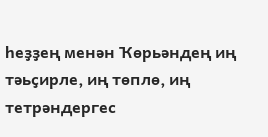һеҙҙең менән Ҡөрьәндең иң тәьҫирле, иң төплө, иң тетрәндергес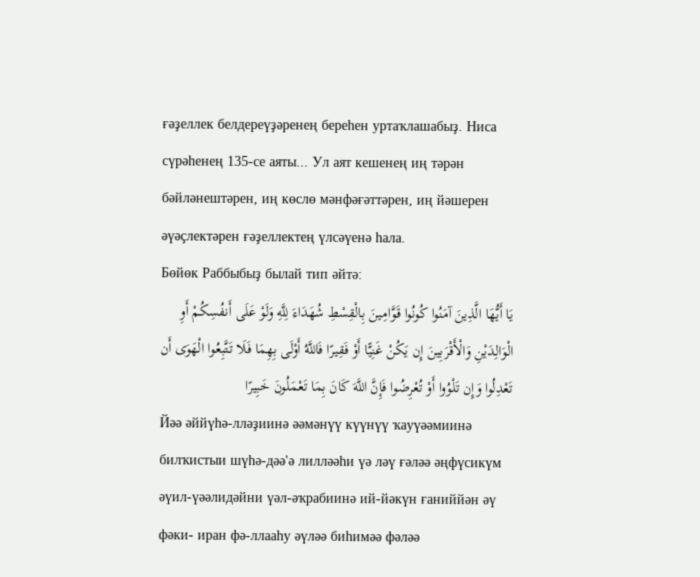ғәҙеллек белдереүҙәренең береһен уртаҡлашабыҙ. Ниса сүрәһенең 135-се аяты... Ул аят кешенең иң тәрән бәйләнештәрен, иң көслө мәнфәғәттәрен, иң йәшерен әүәҫлектәрен ғәҙеллектең үлсәүенә һала.
Бөйөк Раббыбыҙ былай тип әйтә:
يَا أَيُّهَا الَّذِينَ آمَنُوا كُونُوا قَوَّامِينَ بِالْقِسْطِ شُهَدَاءَ لِلَّهِ وَلَوْ عَلَى أَنفُسِكُمْ أَوِ الْوَالِدَيْنِ وَالْأَقْرَبِينَ إِن يَكُنْ غَنِيًّا أَوْ فَقِيرًا فَاللَّهُ أَوْلَى بِهِمَا فَلَا تَتَّبِعُوا الْهَوَى أَن تَعْدِلُوا وَإِن تَلْوُوا أَوْ تُعْرِضُوا فَإِنَّ اللَّهَ كَانَ بِمَا تَعْمَلُونَ خَبِيرًا
Йәә әййүһә-лләҙиинә әәмәнүү күүнүү ҡауүәәмиинә билҡистыи шүһә-дәә'ә лилләәһи үә ләү ғәләә әңфүсикүм әүил-үәәлидәйни үәл-әҡрабиинә ий-йәкүн ғаниййән әү фәки- иран фә-ллааһу әүләә биһимәә фәләә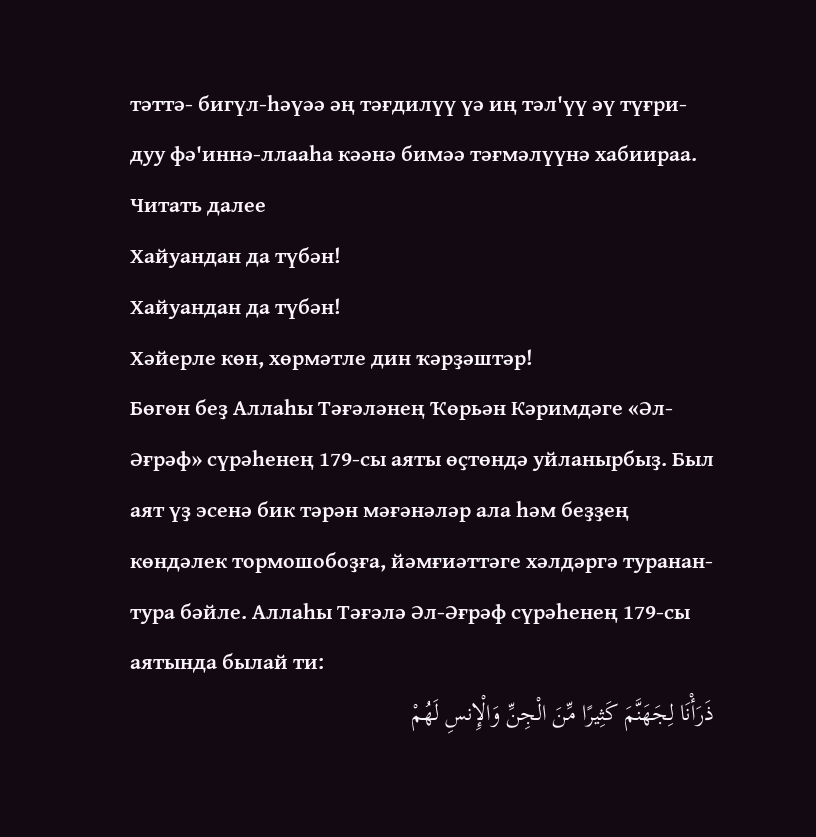тәттә- бигүл-һәүәә әң тәғдилүү үә иң тәл'үү әү түғри- дуу фә'иннә-ллааһа кәәнә бимәә тәғмәлүүнә хабиираа. Читать далее
Хайуандан да түбән!
Хайуандан да түбән!
Хәйерле көн, хөрмәтле дин ҡәрҙәштәр!
Бөгөн беҙ Аллаһы Тәғәләнең Ҡөрьән Кәримдәге «Әл-Әғрәф» сүрәһенең 179-сы аяты өҫтөндә уйланырбыҙ. Был аят үҙ эсенә бик тәрән мәғәнәләр ала һәм беҙҙең көндәлек тормошобоҙға, йәмғиәттәге хәлдәргә туранан-тура бәйле. Аллаһы Тәғәлә Әл-Әғрәф сүрәһенең 179-сы аятында былай ти:
ذَرَأْنَا لِجَهَنَّمَ كَثِيرًا مِّنَ الْجِنِّ وَالْإِنسِ لَهُمْ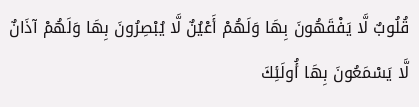قُلُوبٌ لَّا يَفْقَهُونَ بِهَا وَلَهُمْ أَعْيُنٌ لَّا يُبْصِرُونَ بِهَا وَلَهُمْ آذَانٌ لَّا يَسْمَعُونَ بِهَا أُولَئِكَ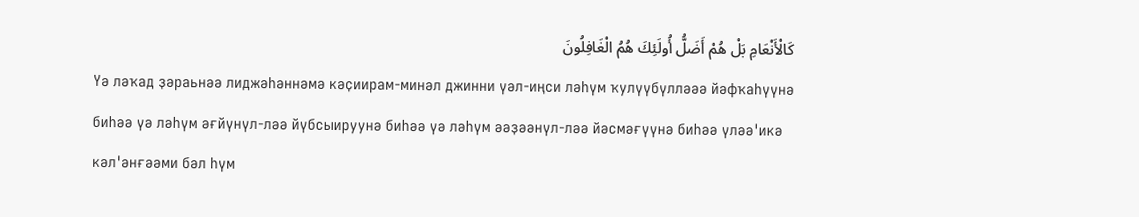كَالْأَنْعَامِ بَلْ هُمْ أَضَلُّ أُولَئِكَ هُمُ الْغَافِلُونَ
Үә ләҡад ҙәраьнәә лиджәһәннәмә кәҫиирам-минәл джинни үәл-иңси ләһүм ҡулүүбүлләәә йәфҡаһүүнә биһәә үә ләһүм әғйүнүл-ләә йүбсыируунә биһәә үә ләһүм әәҙәәнүл-ләә йәсмәғүүнә биһәә үләә'икә кәл'әнғәәми бәл һүм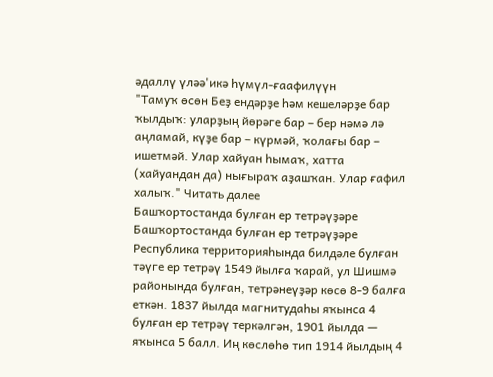әдаллү үләә'икә һүмүл-ғаафилүүн
"Тамуҡ өсөн Беҙ ендәрҙе һәм кешеләрҙе бар ҡылдыҡ: уларҙың йөрәге бар – бер нәмә лә аңламай, күҙе бар – күрмәй, ҡолағы бар – ишетмәй. Улар хайуан һымаҡ, хатта (хайуандан да) нығыраҡ аҙашҡан. Улар ғафил халыҡ." Читать далее
Башҡортостанда булған ер тетрәүҙәре
Башҡортостанда булған ер тетрәүҙәре
Республика территорияһында билдәле булған тәүге ер тетрәү 1549 йылға ҡарай, ул Шишмә районында булған, тетрәнеүҙәр көсө 8-9 балға еткән. 1837 йылда магнитудаһы яҡынса 4 булған ер тетрәү теркәлгән, 1901 йылда — яҡынса 5 балл. Иң көслөһө тип 1914 йылдың 4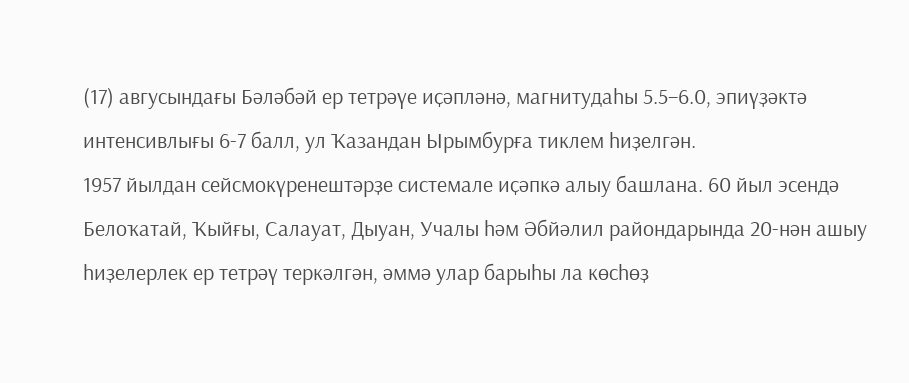(17) авгусындағы Бәләбәй ер тетрәүе иҫәпләнә, магнитудаһы 5.5–6.0, эпиүҙәктә интенсивлығы 6-7 балл, ул Ҡазандан Ырымбурға тиклем һиҙелгән.
1957 йылдан сейсмокүренештәрҙе системале иҫәпкә алыу башлана. 60 йыл эсендә Белоҡатай, Ҡыйғы, Салауат, Дыуан, Учалы һәм Әбйәлил райондарында 20-нән ашыу һиҙелерлек ер тетрәү теркәлгән, әммә улар барыһы ла көсһөҙ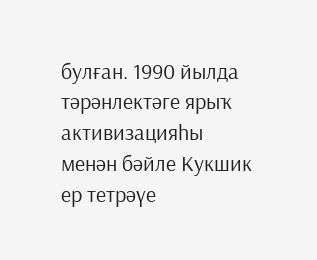булған. 1990 йылда тәрәнлектәге ярыҡ активизацияһы менән бәйле Кукшик ер тетрәүе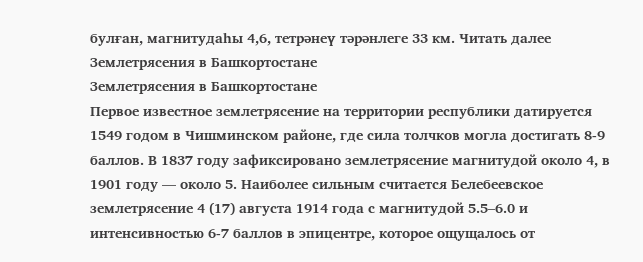булған, магнитудаһы 4,6, тетрәнеү тәрәнлеге 33 км. Читать далее
Землетрясения в Башкортостане
Землетрясения в Башкортостане
Первое известное землетрясение на территории республики датируется 1549 годом в Чишминском районе, где сила толчков могла достигать 8-9 баллов. В 1837 году зафиксировано землетрясение магнитудой около 4, в 1901 году — около 5. Наиболее сильным считается Белебеевское землетрясение 4 (17) августа 1914 года с магнитудой 5.5–6.0 и интенсивностью 6-7 баллов в эпицентре, которое ощущалось от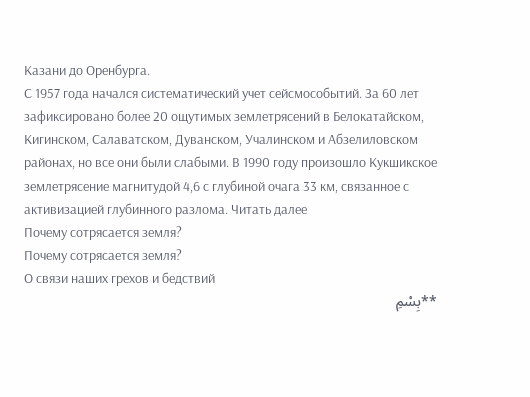Казани до Оренбурга.
С 1957 года начался систематический учет сейсмособытий. За 60 лет зафиксировано более 20 ощутимых землетрясений в Белокатайском, Кигинском, Салаватском, Дуванском, Учалинском и Абзелиловском районах, но все они были слабыми. В 1990 году произошло Кукшикское землетрясение магнитудой 4,6 с глубиной очага 33 км, связанное с активизацией глубинного разлома. Читать далее
Почему сотрясается земля?
Почему сотрясается земля?
О связи наших грехов и бедствий
**بِسْمِ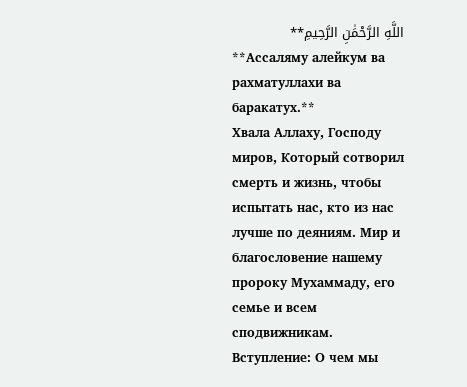اللَّهِ الرَّحْمَٰنِ الرَّحِيمِ**
**Ассаляму алейкум ва рахматуллахи ва баракатух.**
Хвала Аллаху, Господу миров, Который сотворил смерть и жизнь, чтобы испытать нас, кто из нас лучше по деяниям. Мир и благословение нашему пророку Мухаммаду, его семье и всем сподвижникам.
Вступление: О чем мы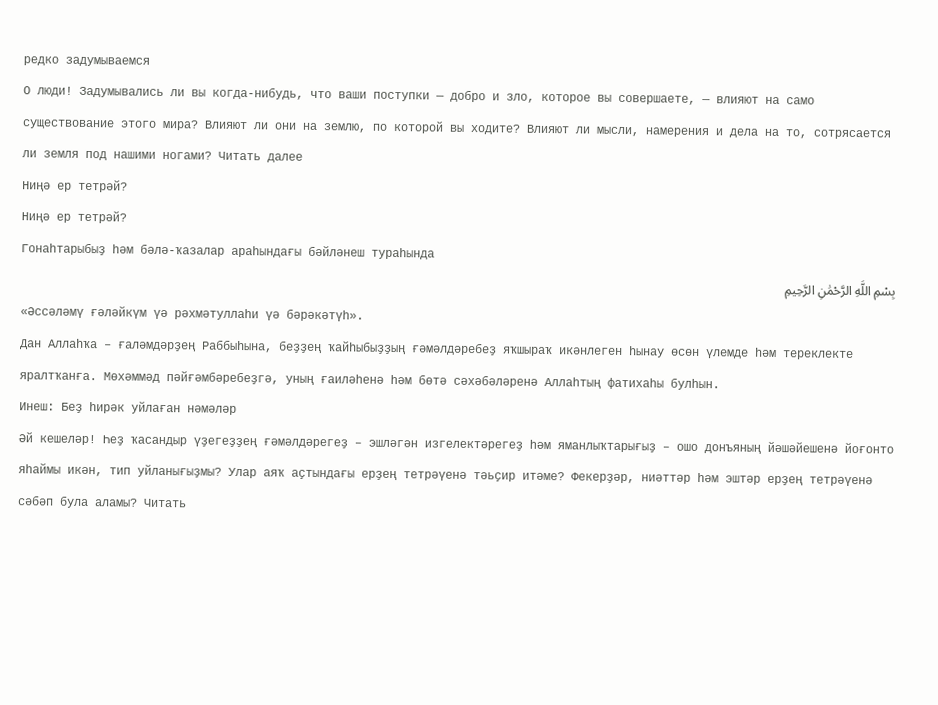редко задумываемся
О люди! Задумывались ли вы когда-нибудь, что ваши поступки — добро и зло, которое вы совершаете, — влияют на само существование этого мира? Влияют ли они на землю, по которой вы ходите? Влияют ли мысли, намерения и дела на то, сотрясается ли земля под нашими ногами? Читать далее
Ниңә ер тетрәй?
Ниңә ер тетрәй?
Гонаһтарыбыҙ һәм бәлә-ҡазалар араһындағы бәйләнеш тураһында
بِسْمِ اللَّهِ الرَّحْمَٰنِ الرَّحِيمِ
«Әссәләмү ғәләйкүм үә рәхмәтуллаһи үә бәрәкәтүһ».
Дан Аллаһҡа – ғаләмдәрҙең Раббыһына, беҙҙең ҡайһыбыҙҙың ғәмәлдәребеҙ яҡшыраҡ икәнлеген һынау өсөн үлемде һәм тереклекте яралтҡанға. Мөхәммәд пәйғәмбәребеҙгә, уның ғаиләһенә һәм бөтә сәхәбәләренә Аллаһтың фатихаһы булһын.
Инеш: Беҙ һирәк уйлаған нәмәләр
Әй кешеләр! Һеҙ ҡасандыр үҙегеҙҙең ғәмәлдәрегеҙ – эшләгән изгелектәрегеҙ һәм яманлыҡтарығыҙ – ошо донъяның йәшәйешенә йоғонто яһаймы икән, тип уйланығыҙмы? Улар аяҡ аҫтындағы ерҙең тетрәүенә тәьҫир итәме? Фекерҙәр, ниәттәр һәм эштәр ерҙең тетрәүенә сәбәп була аламы? Читать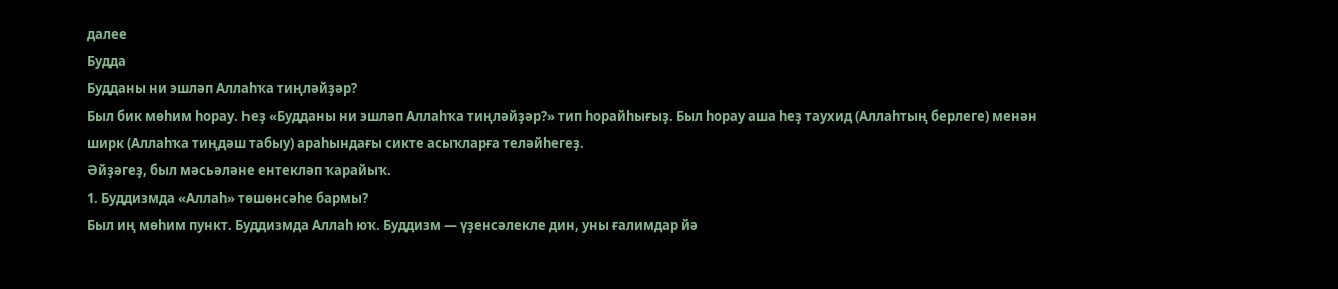далее
Будда
Будданы ни эшләп Аллаһҡа тиңләйҙәр?
Был бик мөһим һорау. Һеҙ «Будданы ни эшләп Аллаһҡа тиңләйҙәр?» тип һорайһығыҙ. Был һорау аша һеҙ таухид (Аллаһтың берлеге) менән ширк (Аллаһҡа тиңдәш табыу) араһындағы сикте асыҡларға теләйһегеҙ.
Әйҙәгеҙ, был мәсьәләне ентекләп ҡарайыҡ.
1. Буддизмда «Аллаһ» төшөнсәһе бармы?
Был иң мөһим пункт. Буддизмда Аллаһ юҡ. Буддизм — үҙенсәлекле дин, уны ғалимдар йә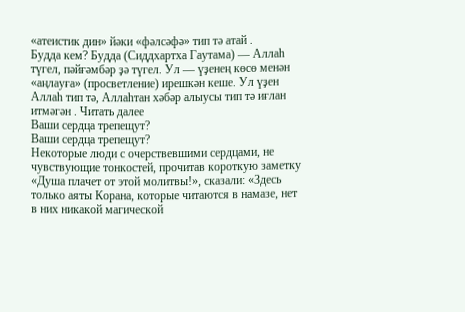«атеистик дин» йәки «фәлсәфә» тип тә атай .
Будда кем? Будда (Сиддхартха Гаутама) — Аллаһ түгел, пәйғәмбәр ҙә түгел. Ул — үҙенең көсө менән «аңлауға» (просветление) ирешкән кеше. Ул үҙен Аллаһ тип тә, Аллаһтан хәбәр алыусы тип тә иғлан итмәгән . Читать далее
Ваши сердца трепещут?
Ваши сердца трепещут?
Некоторые люди с очерствевшими сердцами, не чувствующие тонкостей, прочитав короткую заметку «Душа плачет от этой молитвы!», сказали: «Здесь только аяты Корана, которые читаются в намазе, нет в них никакой магической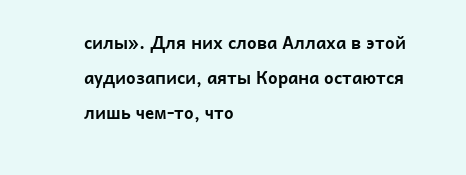силы». Для них слова Аллаха в этой аудиозаписи, аяты Корана остаются лишь чем-то, что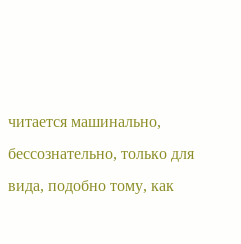читается машинально, бессознательно, только для вида, подобно тому, как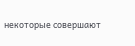некоторые совершают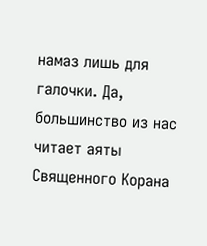намаз лишь для галочки. Да, большинство из нас читает аяты Священного Корана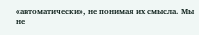«автоматически», не понимая их смысла. Мы не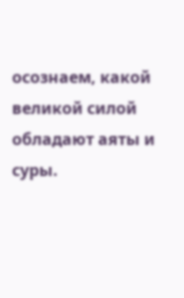осознаем, какой великой силой обладают аяты и суры.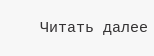Читать далее